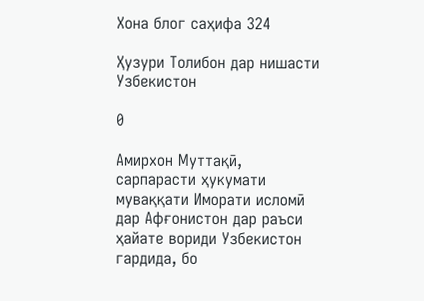Хона блог саҳифа 324

Ҳузури Толибон дар нишасти Узбекистон

0

Амирхон Муттақӣ, сарпарасти ҳукумати муваққати Иморати исломӣ дар Афғонистон дар раъси ҳайате вориди Узбекистон гардида, бо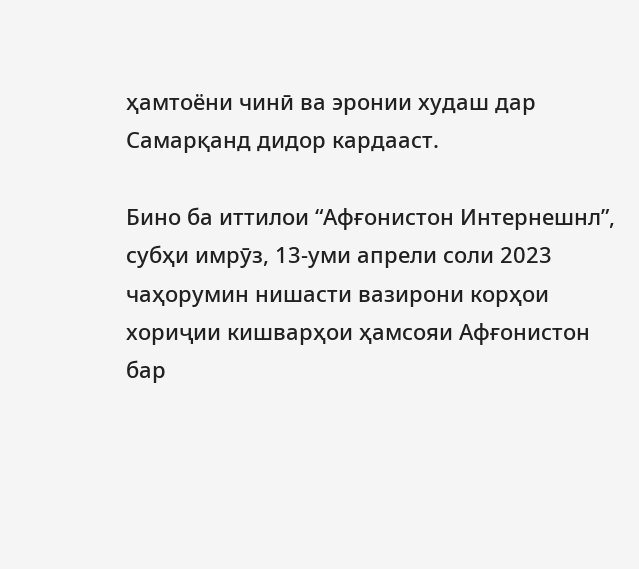ҳамтоёни чинӣ ва эронии худаш дар Самарқанд дидор кардааст.

Бино ба иттилои “Афғонистон Интернешнл”, субҳи имрӯз, 13-уми апрели соли 2023 чаҳорумин нишасти вазирони корҳои хориҷии кишварҳои ҳамсояи Афғонистон бар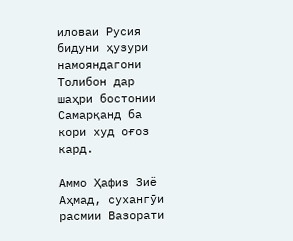иловаи Русия бидуни ҳузури намояндагони Толибон дар шаҳри бостонии Самарқанд ба кори худ оғоз кард.

Аммо Ҳафиз Зиё Аҳмад, сухангӯи расмии Вазорати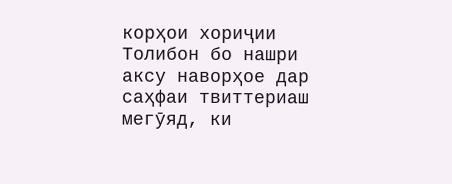корҳои хориҷии Толибон бо нашри аксу наворҳое дар саҳфаи твиттериаш мегӯяд, ки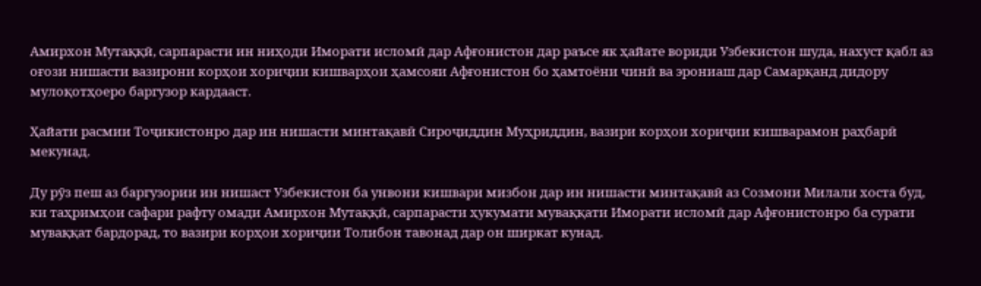Амирхон Мутаққӣ, сарпарасти ин ниҳоди Иморати исломӣ дар Афғонистон дар раъсе як ҳайате вориди Узбекистон шуда, нахуст қабл аз оғози нишасти вазирони корҳои хориҷии кишварҳои ҳамсояи Афғонистон бо ҳамтоёни чинӣ ва эрониаш дар Самарқанд дидору мулоқотҳоеро баргузор кардааст.

Ҳайати расмии Тоҷикистонро дар ин нишасти минтақавӣ Сироҷиддин Муҳриддин, вазири корҳои хориҷии кишварамон раҳбарӣ мекунад.

Ду рӯз пеш аз баргузории ин нишаст Узбекистон ба унвони кишвари мизбон дар ин нишасти минтақавӣ аз Созмони Милали хоста буд, ки таҳримҳои сафари рафту омади Амирхон Мутаққӣ, сарпарасти ҳукумати муваққати Иморати исломӣ дар Афғонистонро ба сурати муваққат бардорад, то вазири корҳои хориҷии Толибон тавонад дар он ширкат кунад.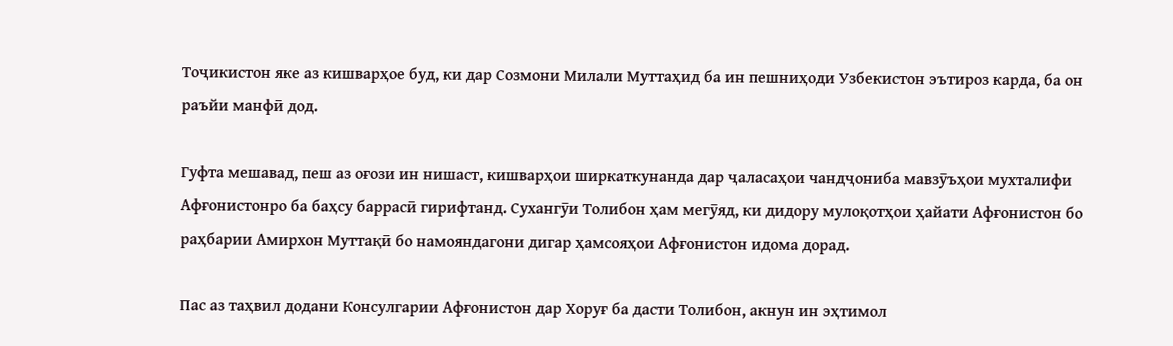Тоҷикистон яке аз кишварҳое буд, ки дар Созмони Милали Муттаҳид ба ин пешниҳоди Узбекистон эътироз карда, ба он раъйи манфӣ дод.

Гуфта мешавад, пеш аз оғози ин нишаст, кишварҳои ширкаткунанда дар ҷаласаҳои чандҷониба мавзӯъҳои мухталифи Афғонистонро ба баҳсу баррасӣ гирифтанд. Сухангӯи Толибон ҳам мегӯяд, ки дидору мулоқотҳои ҳайати Афғонистон бо раҳбарии Амирхон Муттақӣ бо намояндагони дигар ҳамсояҳои Афғонистон идома дорад.

Пас аз таҳвил додани Консулгарии Афғонистон дар Хоруғ ба дасти Толибон, акнун ин эҳтимол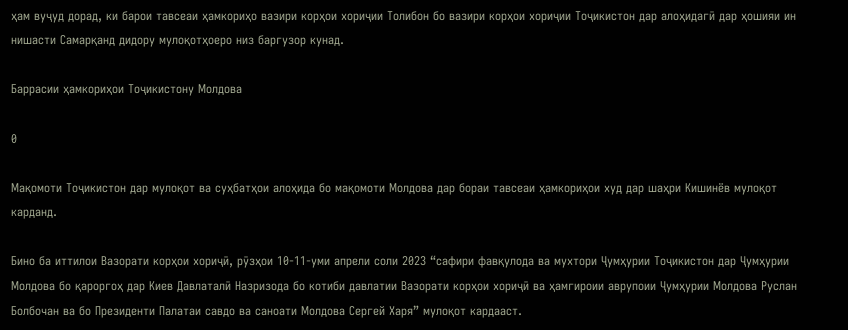ҳам вуҷуд дорад, ки барои тавсеаи ҳамкориҳо вазири корҳои хориҷии Толибон бо вазири корҳои хориҷии Тоҷикистон дар алоҳидагӣ дар ҳошияи ин нишасти Самарқанд дидору мулоқотҳоеро низ баргузор кунад.

Баррасии ҳамкориҳои Тоҷикистону Молдова

0

Мақомоти Тоҷикистон дар мулоқот ва суҳбатҳои алоҳида бо мақомоти Молдова дар бораи тавсеаи ҳамкориҳои худ дар шаҳри Кишинёв мулоқот карданд.

Бино ба иттилои Вазорати корҳои хориҷӣ, рӯзҳои 10-11-уми апрели соли 2023 “сафири фавқулода ва мухтори Ҷумҳурии Тоҷикистон дар Ҷумҳурии Молдова бо қароргоҳ дар Киев Давлаталӣ Назризода бо котиби давлатии Вазорати корҳои хориҷӣ ва ҳамгироии аврупоии Ҷумҳурии Молдова Руслан Болбочан ва бо Президенти Палатаи савдо ва саноати Молдова Сергей Харя” мулоқот кардааст.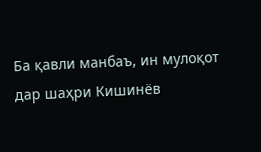Ба қавли манбаъ, ин мулоқот дар шаҳри Кишинёв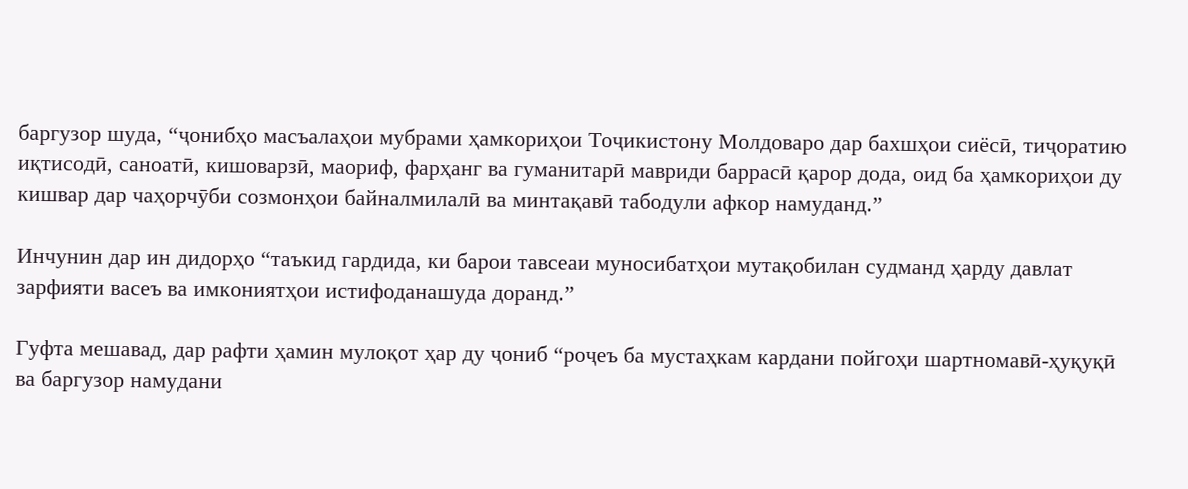баргузор шуда, “ҷонибҳо масъалаҳои мубрами ҳамкориҳои Тоҷикистону Молдоваро дар бахшҳои сиёсӣ, тиҷоратию иқтисодӣ, саноатӣ, кишоварзӣ, маориф, фарҳанг ва гуманитарӣ мавриди баррасӣ қарор дода, оид ба ҳамкориҳои ду кишвар дар чаҳорчӯби созмонҳои байналмилалӣ ва минтақавӣ табодули афкор намуданд.”

Инчунин дар ин дидорҳо “таъкид гардида, ки барои тавсеаи муносибатҳои мутақобилан судманд ҳарду давлат зарфияти васеъ ва имкониятҳои истифоданашуда доранд.”

Гуфта мешавад, дар рафти ҳамин мулоқот ҳар ду ҷониб “роҷеъ ба мустаҳкам кардани пойгоҳи шартномавӣ-ҳуқуқӣ ва баргузор намудани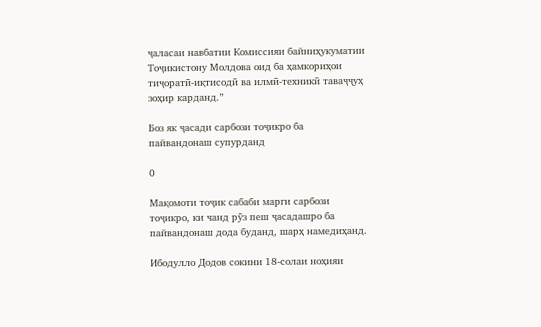ҷаласаи навбатии Комиссияи байниҳукуматии Тоҷикистону Молдова оид ба ҳамкориҳои тиҷоратӣ-иқтисодӣ ва илмӣ-техникӣ таваҷҷуҳ зоҳир карданд.”

Боз як ҷасади сарбози тоҷикро ба пайвандонаш супурданд

0

Мақомоти тоҷик сабаби марги сарбози тоҷикро, ки чанд рӯз пеш ҷасадашро ба пайвандонаш дода буданд, шарҳ намедиҳанд.

Ибодулло Додов сокини 18-солаи ноҳияи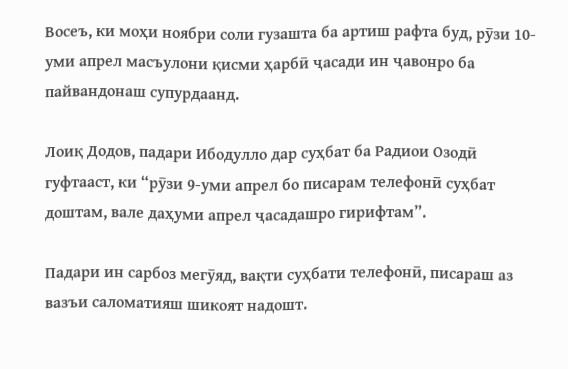Восеъ, ки моҳи ноябри соли гузашта ба артиш рафта буд, рӯзи 10-уми апрел масъулони қисми ҳарбӣ ҷасади ин ҷавонро ба пайвандонаш супурдаанд.

Лоиқ Додов, падари Ибодулло дар суҳбат ба Радиои Озодӣ гуфтааст, ки “рӯзи 9-уми апрел бо писарам телефонӣ суҳбат доштам, вале даҳуми апрел ҷасадашро гирифтам”.

Падари ин сарбоз мегӯяд, вақти суҳбати телефонӣ, писараш аз вазъи саломатияш шикоят надошт.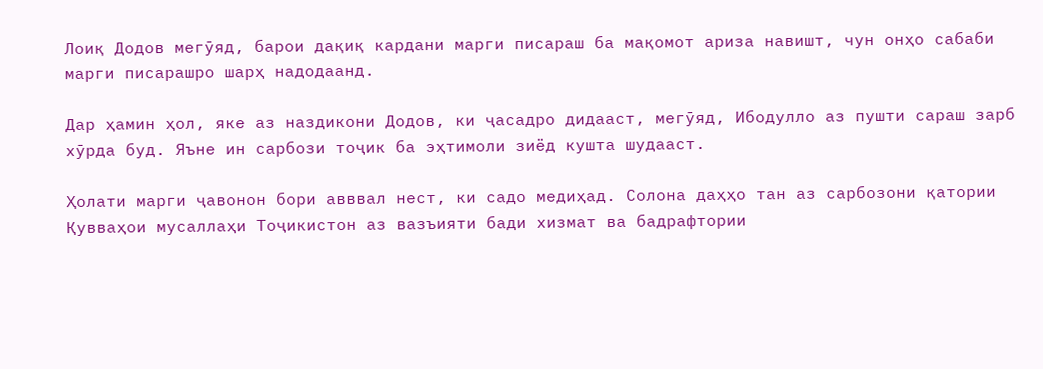Лоиқ Додов мегӯяд, барои дақиқ кардани марги писараш ба мақомот ариза навишт, чун онҳо сабаби марги писарашро шарҳ надодаанд.

Дар ҳамин ҳол, яке аз наздикони Додов, ки ҷасадро дидааст, мегӯяд, Ибодулло аз пушти сараш зарб хӯрда буд. Яъне ин сарбози тоҷик ба эҳтимоли зиёд кушта шудааст.

Ҳолати марги ҷавонон бори авввал нест, ки садо медиҳад. Солона даҳҳо тан аз сарбозони қатории Қувваҳои мусаллаҳи Тоҷикистон аз вазъияти бади хизмат ва бадрафтории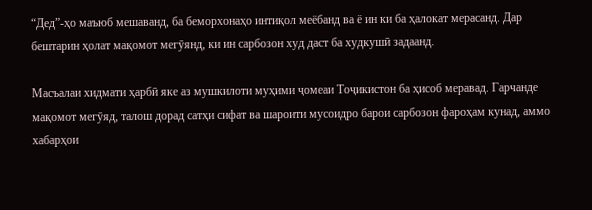“Дед”-ҳо маъюб мешаванд, ба беморхонаҳо интиқол меёбанд ва ё ин ки ба ҳалокат мерасанд. Дар бештарин ҳолат мақомот мегӯянд, ки ин сарбозон худ даст ба худкушӣ задаанд.

Масъалаи хидмати ҳарбӣ яке аз мушкилоти муҳими ҷомеаи Тоҷикистон ба ҳисоб меравад. Гарчанде мақомот мегӯяд, талош дорад сатҳи сифат ва шароити мусоидро барои сарбозон фароҳам кунад, аммо хабарҳои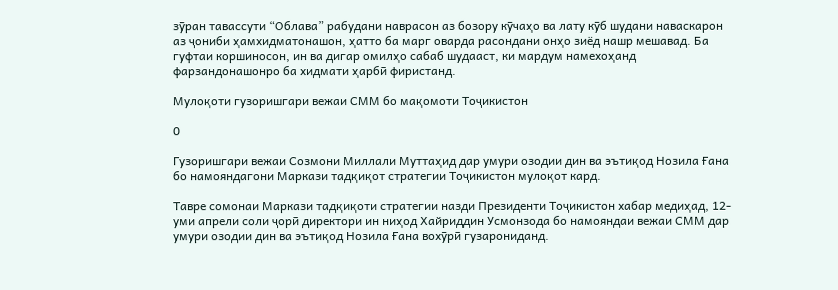зӯран тавассути “Облава” рабудани наврасон аз бозору кӯчаҳо ва лату кӯб шудани наваскарон аз ҷониби ҳамхидматонашон, ҳатто ба марг оварда расондани онҳо зиёд нашр мешавад. Ба гуфтаи коршиносон, ин ва дигар омилҳо сабаб шудааст, ки мардум намехоҳанд фарзандонашонро ба хидмати ҳарбӣ фиристанд.

Мулоқоти гузоришгари вежаи СММ бо мақомоти Тоҷикистон

0

Гузоришгари вежаи Созмони Миллали Муттаҳид дар умури озодии дин ва эътиқод Нозила Ғана бо намояндагони Маркази тадқиқот стратегии Тоҷикистон мулоқот кард.

Тавре сомонаи Маркази тадқиқоти стратегии назди Президенти Тоҷикистон хабар медиҳад, 12-уми апрели соли ҷорӣ директори ин ниҳод Хайриддин Усмонзода бо намояндаи вежаи СММ дар умури озодии дин ва эътиқод Нозила Ғана вохӯрӣ гузарониданд.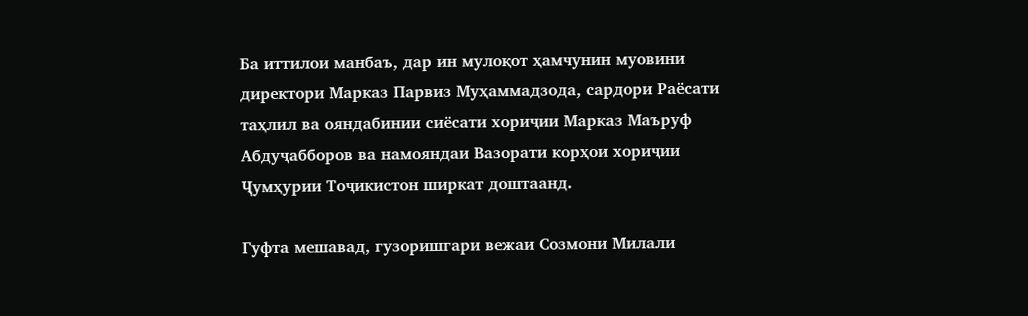Ба иттилои манбаъ, дар ин мулоқот ҳамчунин муовини директори Марказ Парвиз Муҳаммадзода, сардори Раёсати таҳлил ва ояндабинии сиёсати хориҷии Марказ Маъруф Абдуҷабборов ва намояндаи Вазорати корҳои хориҷии Ҷумҳурии Тоҷикистон ширкат доштаанд.

Гуфта мешавад, гузоришгари вежаи Созмони Милали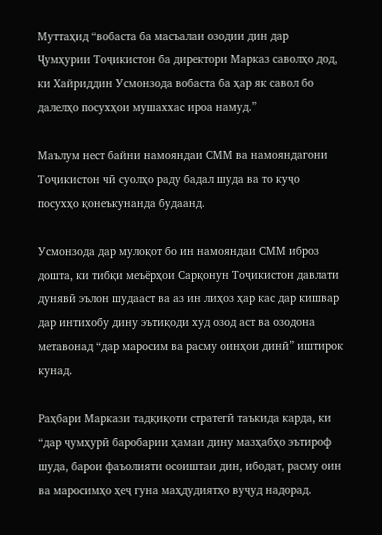Муттаҳид “вобаста ба масъалаи озодии дин дар Ҷумҳурии Тоҷикистон ба директори Марказ саволҳо дод, ки Хайриддин Усмонзода вобаста ба ҳар як савол бо далелҳо посухҳои мушаххас ироа намуд.”

Маълум нест байни намояндаи СММ ва намояндагони Тоҷикистон чӣ суолҳо раду бадал шуда ва то куҷо посухҳо қонеъкунанда будаанд.

Усмонзода дар мулоқот бо ин намояндаи СММ иброз дошта, ки тибқи меъёрҳои Сарқонун Тоҷикистон давлати дунявӣ эълон шудааст ва аз ин лиҳоз ҳар кас дар кишвар дар интихобу дину эътиқоди худ озод аст ва озодона метавонад “дар маросим ва расму оинҳои динӣ” иштирок кунад.

Раҳбари Маркази тадқиқоти стратегӣ таъкида карда, ки “дар ҷумҳурӣ баробарии ҳамаи дину мазҳабҳо эътироф шуда, барои фаъолияти осоиштаи дин, ибодат, расму оин ва маросимҳо ҳеҷ гуна маҳдудиятҳо вуҷуд надорад.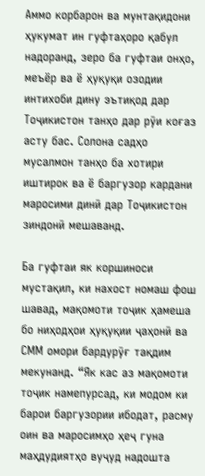Аммо корбарон ва мунтақидони ҳукумат ин гуфтаҳоро қабул надоранд, зеро ба гуфтаи онҳо, меъёр ва ё ҳуқуқи озодии интихоби дину эътиқод дар Тоҷикистон танҳо дар рӯи коғаз асту бас. Солона садҳо мусалмон танҳо ба хотири иштирок ва ё баргузор кардани маросими динӣ дар Тоҷикистон зиндонӣ мешаванд.

Ба гуфтаи як коршиноси мустақил, ки нахост номаш фош шавад, мақомоти тоҷик ҳамеша бо ниҳодҳои ҳуқуқии ҷаҳонӣ ва СММ омори бардурӯғ тақдим мекунанд. “Як кас аз мақомоти тоҷик намепурсад, ки модом ки барои баргузории ибодат, расму оин ва маросимҳо ҳеҷ гуна маҳдудиятҳо вуҷуд надошта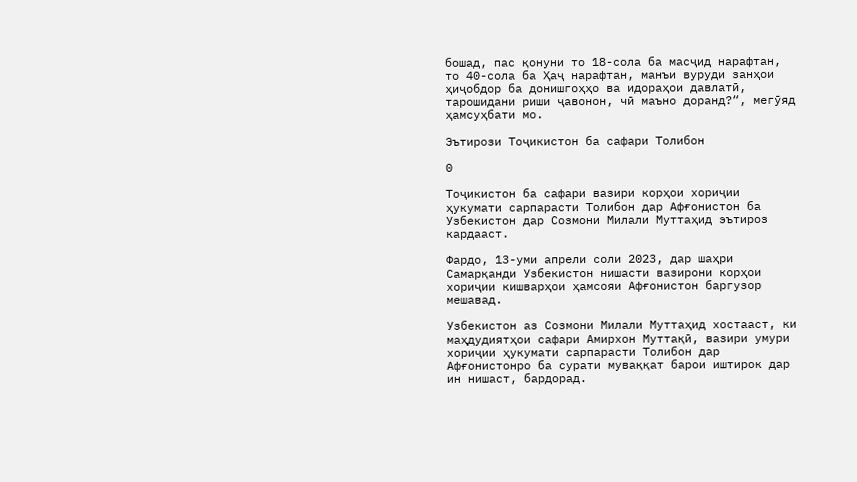бошад, пас қонуни то 18-сола ба масҷид нарафтан, то 40-сола ба Ҳаҷ нарафтан, манъи вуруди занҳои ҳиҷобдор ба донишгоҳҳо ва идораҳои давлатӣ, тарошидани риши ҷавонон, чӣ маъно доранд?“, мегӯяд ҳамсуҳбати мо.

Эътирози Тоҷикистон ба сафари Толибон

0

Тоҷикистон ба сафари вазири корҳои хориҷии ҳукумати сарпарасти Толибон дар Афғонистон ба Узбекистон дар Созмони Милали Муттаҳид эътироз кардааст.

Фардо, 13-уми апрели соли 2023, дар шаҳри Самарқанди Узбекистон нишасти вазирони корҳои хориҷии кишварҳои ҳамсояи Афғонистон баргузор мешавад.

Узбекистон аз Созмони Милали Муттаҳид хостааст, ки маҳдудиятҳои сафари Амирхон Муттақӣ, вазири умури хориҷии ҳукумати сарпарасти Толибон дар Афғонистонро ба сурати муваққат барои иштирок дар ин нишаст, бардорад.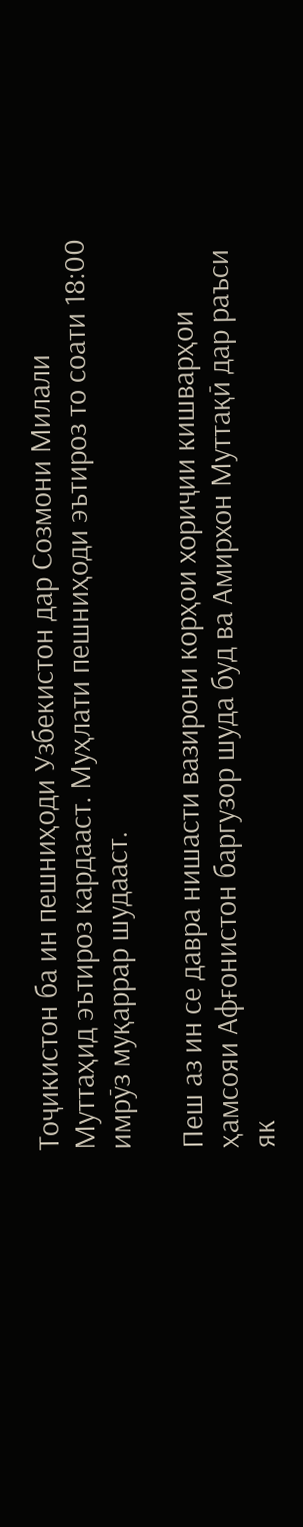Тоҷикистон ба ин пешниҳоди Узбекистон дар Созмони Милали Муттаҳид эътироз кардааст. Муҳлати пешниҳоди эътироз то соати 18:00 имрӯз муқаррар шудааст.

Пеш аз ин се давра нишасти вазирони корҳои хориҷии кишварҳои ҳамсояи Афғонистон баргузор шуда буд ва Амирхон Муттақӣ дар раъси як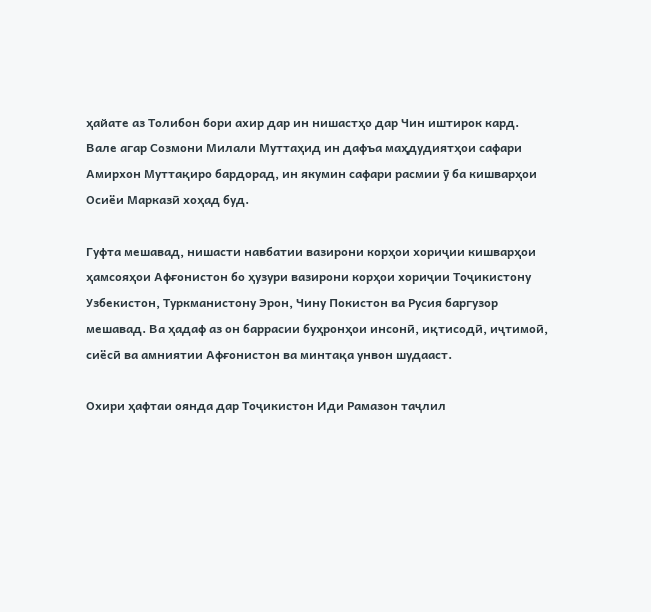ҳайате аз Толибон бори ахир дар ин нишастҳо дар Чин иштирок кард. Вале агар Созмони Милали Муттаҳид ин дафъа маҳдудиятҳои сафари Амирхон Муттақиро бардорад, ин якумин сафари расмии ӯ ба кишварҳои Осиёи Марказӣ хоҳад буд.

Гуфта мешавад, нишасти навбатии вазирони корҳои хориҷии кишварҳои ҳамсояҳои Афғонистон бо ҳузури вазирони корҳои хориҷии Тоҷикистону Узбекистон, Туркманистону Эрон, Чину Покистон ва Русия баргузор мешавад. Ва ҳадаф аз он баррасии буҳронҳои инсонӣ, иқтисодӣ, иҷтимоӣ, сиёсӣ ва амниятии Афғонистон ва минтақа унвон шудааст.

Охири ҳафтаи оянда дар Тоҷикистон Иди Рамазон таҷлил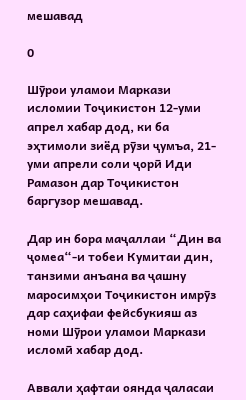мешавад

0

Шӯрои уламои Маркази исломии Тоҷикистон 12-уми апрел хабар дод, ки ба эҳтимоли зиёд рӯзи ҷумъа, 21-уми апрели соли ҷорӣ Иди Рамазон дар Тоҷикистон баргузор мешавад.

Дар ин бора маҷаллаи “Дин ва ҷомеа“-и тобеи Кумитаи дин, танзими анъана ва ҷашну маросимҳои Тоҷикистон имрӯз дар саҳифаи фейсбукияш аз номи Шӯрои уламои Маркази исломӣ хабар дод.

Аввали ҳафтаи оянда ҷаласаи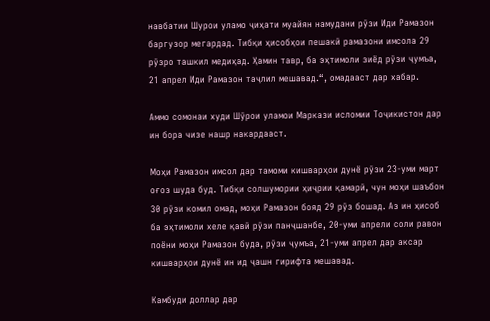навбатии Шурои уламо ҷиҳати муайян намудани рӯзи Иди Рамазон баргузор мегардад. Тибқи ҳисобҳои пешакӣ рамазони имсола 29 рӯзро ташкил медиҳад. Ҳамин тавр, ба эҳтимоли зиёд рӯзи ҷумъа, 21 апрел Иди Рамазон таҷлил мешавад.“, омадааст дар хабар.

Аммо сомонаи худи Шӯрои уламои Маркази исломии Тоҷикистон дар ин бора чизе нашр накардааст.

Моҳи Рамазон имсол дар тамоми кишварҳои дунё рӯзи 23-уми март оғоз шуда буд. Тибқи солшумории ҳиҷрии қамарӣ, чун моҳи шаъбон 30 рӯзи комил омад, моҳи Рамазон бояд 29 рӯз бошад. Аз ин ҳисоб ба эҳтимоли хеле қавӣ рӯзи панҷшанбе, 20-уми апрели соли равон поёни моҳи Рамазон буда, рӯзи ҷумъа, 21-уми апрел дар аксар кишварҳои дунё ин ид ҷашн гирифта мешавад.

Камбуди доллар дар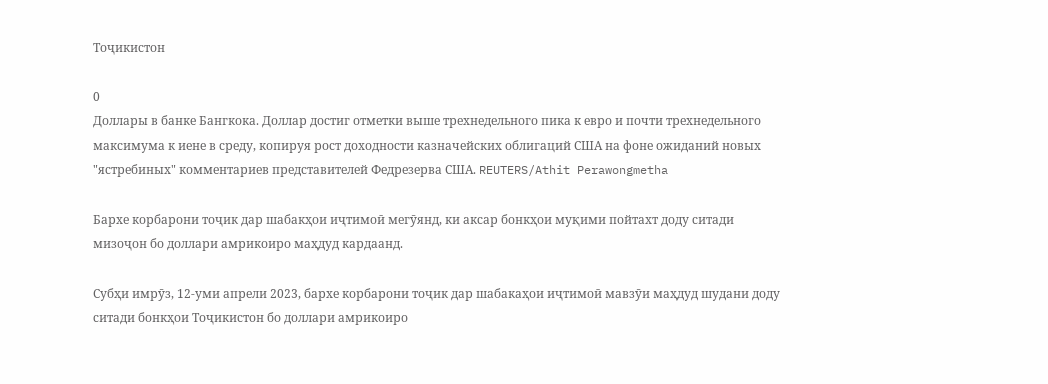Тоҷикистон

0
Доллары в банке Бангкока. Доллар достиг отметки выше трехнедельного пика к евро и почти трехнедельного максимума к иене в среду, копируя рост доходности казначейских облигаций США на фоне ожиданий новых "ястребиных" комментариев представителей Федрезерва США. REUTERS/Athit Perawongmetha

Бархе корбарони тоҷик дар шабакҳои иҷтимоӣ мегӯянд, ки аксар бонкҳои муқими пойтахт доду ситади мизоҷон бо доллари амрикоиро маҳдуд кардаанд.

Субҳи имрӯз, 12-уми апрели 2023, бархе корбарони тоҷик дар шабакаҳои иҷтимоӣ мавзӯи маҳдуд шудани доду ситади бонкҳои Тоҷикистон бо доллари амрикоиро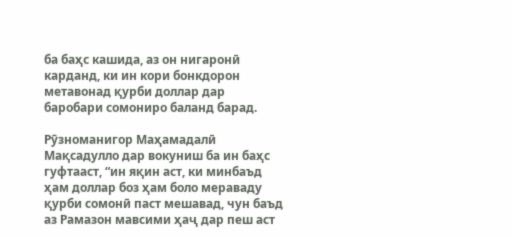ба баҳс кашида, аз он нигаронӣ карданд, ки ин кори бонкдорон метавонад қурби доллар дар баробари сомониро баланд барад.

Рӯзноманигор Маҳамадалӣ Мақсадулло дар вокуниш ба ин баҳс гуфтааст, “ин яқин аст, ки минбаъд ҳам доллар боз ҳам боло мераваду қурби сомонӣ паст мешавад, чун баъд аз Рамазон мавсими ҳаҷ дар пеш аст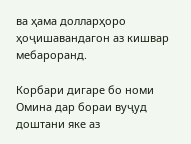ва ҳама долларҳоро ҳоҷишавандагон аз кишвар мебароранд.

Корбари дигаре бо номи Омина дар бораи вуҷуд доштани яке аз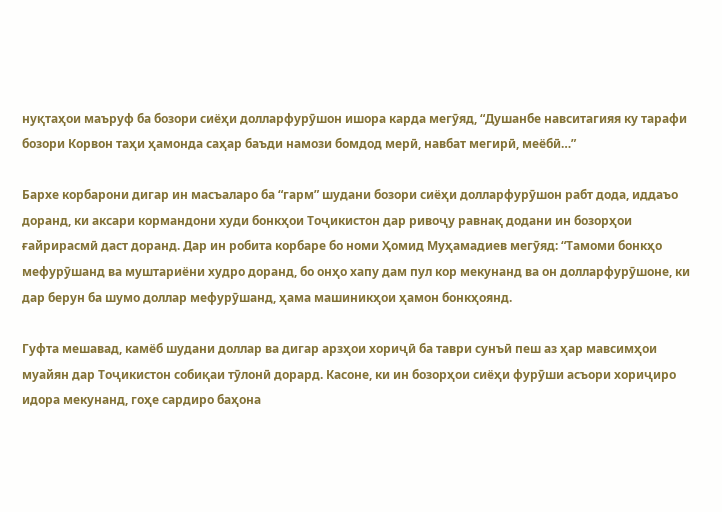нуқтаҳои маъруф ба бозори сиёҳи долларфурӯшон ишора карда мегӯяд, “Душанбе навситагияя ку тарафи бозори Корвон таҳи ҳамонда саҳар баъди намози бомдод мерӣ, навбат мегирӣ, меёбӣ…”

Бархе корбарони дигар ин масъаларо ба “гарм” шудани бозори сиёҳи долларфурӯшон рабт дода, иддаъо доранд, ки аксари кормандони худи бонкҳои Тоҷикистон дар ривоҷу равнақ додани ин бозорҳои ғайрирасмӣ даст доранд. Дар ин робита корбаре бо номи Ҳомид Муҳамадиев мегӯяд: “Тамоми бонкҳо мефурӯшанд ва муштариёни худро доранд, бо онҳо хапу дам пул кор мекунанд ва он долларфурӯшоне, ки дар берун ба шумо доллар мефурӯшанд, ҳама машиникҳои ҳамон бонкҳоянд.

Гуфта мешавад, камёб шудани доллар ва дигар арзҳои хориҷӣ ба таври сунъӣ пеш аз ҳар мавсимҳои муайян дар Тоҷикистон собиқаи тӯлонӣ дорард. Касоне, ки ин бозорҳои сиёҳи фурӯши асъори хориҷиро идора мекунанд, гоҳе сардиро баҳона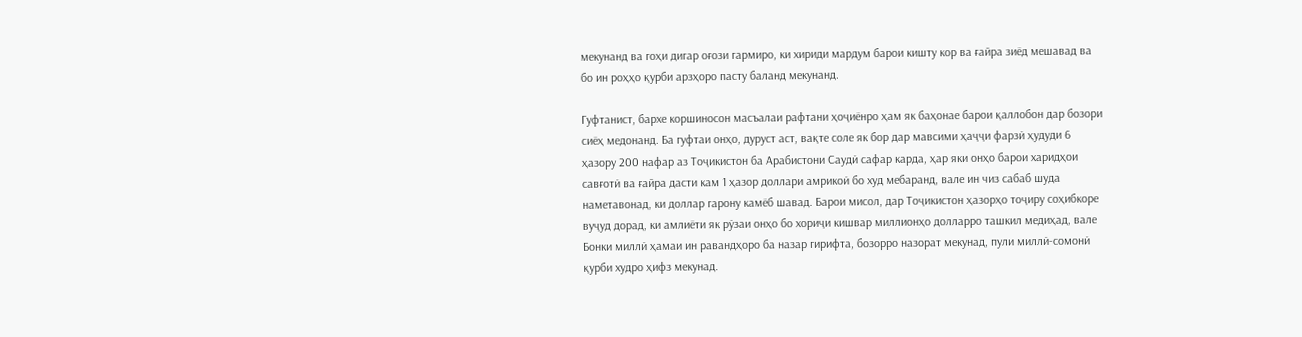мекунанд ва гоҳи дигар оғози гармиро, ки хириди мардум барои кишту кор ва ғайра зиёд мешавад ва бо ин роҳҳо қурби арзҳоро пасту баланд мекунанд.

Гуфтанист, бархе коршиносон масъалаи рафтани ҳоҷиёнро ҳам як баҳонае барои қаллобон дар бозори сиёҳ медонанд. Ба гуфтаи онҳо, дуруст аст, вақте соле як бор дар мавсими ҳаҷҷи фарзӣ ҳудуди 6 ҳазору 200 нафар аз Тоҷикистон ба Арабистони Саудӣ сафар карда, ҳар яки онҳо барои харидҳои савғотӣ ва ғайра дасти кам 1 ҳазор доллари амрикоӣ бо худ мебаранд, вале ин чиз сабаб шуда наметавонад, ки доллар гарону камёб шавад. Барои мисол, дар Тоҷикистон ҳазорҳо тоҷиру соҳибкоре вуҷуд дорад, ки амлиёти як рӯзаи онҳо бо хориҷи кишвар миллионҳо долларро ташкил медиҳад, вале Бонки миллӣ ҳамаи ин равандҳоро ба назар гирифта, бозорро назорат мекунад, пули миллӣ-сомонӣ қурби худро ҳифз мекунад.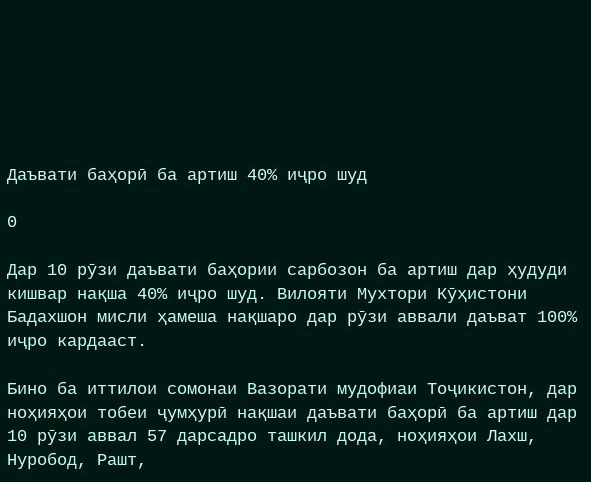Даъвати баҳорӣ ба артиш 40% иҷро шуд

0

Дар 10 рӯзи даъвати баҳории сарбозон ба артиш дар ҳудуди кишвар нақша 40% иҷро шуд. Вилояти Мухтори Кӯҳистони Бадахшон мисли ҳамеша нақшаро дар рӯзи аввали даъват 100% иҷро кардааст.

Бино ба иттилои сомонаи Вазорати мудофиаи Тоҷикистон, дар ноҳияҳои тобеи ҷумҳурӣ нақшаи даъвати баҳорӣ ба артиш дар 10 рӯзи аввал 57 дарсадро ташкил дода, ноҳияҳои Лахш, Нуробод, Рашт,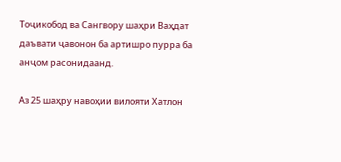Тоҷикобод ва Сангвору шаҳри Ваҳдат даъвати ҷавонон ба артишро пурра ба анҷом расонидаанд.

Аз 25 шаҳру навоҳии вилояти Хатлон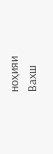ноҳияи Вахш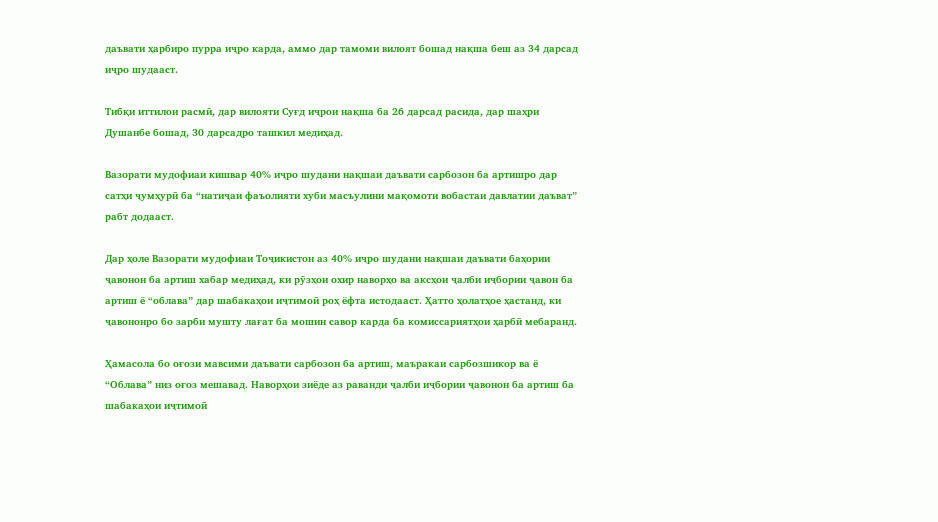даъвати ҳарбиро пурра иҷро карда, аммо дар тамоми вилоят бошад нақша беш аз 34 дарсад иҷро шудааст.

Тибқи иттилои расмӣ, дар вилояти Суғд иҷрои нақша ба 26 дарсад расида, дар шаҳри Душанбе бошад, 30 дарсадро ташкил медиҳад.

Вазорати мудофиаи кишвар 40% иҷро шудани нақшаи даъвати сарбозон ба артишро дар сатҳи ҷумҳурӣ ба “натиҷаи фаъолияти хуби масъулини мақомоти вобастаи давлатии даъват” рабт додааст.

Дар ҳоле Вазорати мудофиаи Тоҷикистон аз 40% иҷро шудани нақшаи даъвати баҳории ҷавонон ба артиш хабар медиҳад, ки рӯзҳои охир наворҳо ва аксҳои ҷалби иҷбории ҷавон ба артиш ё “облава” дар шабакаҳои иҷтимоӣ роҳ ёфта истодааст. Ҳатто ҳолатҳое ҳастанд, ки ҷавононро бо зарби мушту лағат ба мошин савор карда ба комиссариятҳои ҳарбӣ мебаранд.

Ҳамасола бо оғози мавсими даъвати сарбозон ба артиш, маъракаи сарбозшикор ва ё “Облава” низ оғоз мешавад. Наворҳои зиёде аз раванди ҷалби иҷбории ҷавонон ба артиш ба шабакаҳои иҷтимоӣ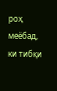роҳ меёбад, ки тибқи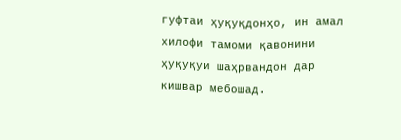гуфтаи ҳуқуқдонҳо, ин амал хилофи тамоми қавонини ҳуқуқуи шаҳрвандон дар кишвар мебошад.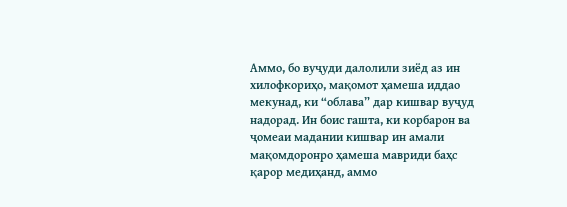Аммо, бо вуҷуди далолили зиёд аз ин хилофкориҳо, мақомот ҳамеша иддао мекунад, ки “облава” дар кишвар вуҷуд надорад. Ин боис гашта, ки корбарон ва ҷомеаи мадании кишвар ин амали мақомдоронро ҳамеша мавриди баҳс қарор медиҳанд, аммо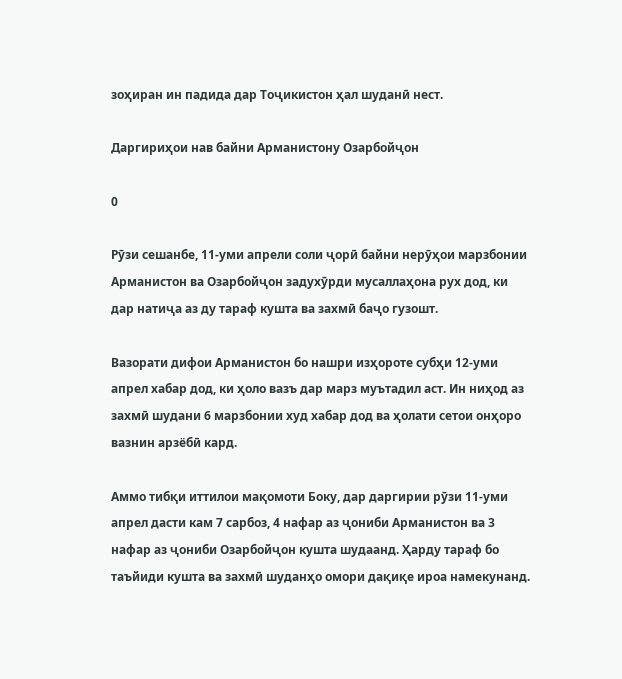зоҳиран ин падида дар Тоҷикистон ҳал шуданӣ нест.

Даргириҳои нав байни Арманистону Озарбойҷон

0

Рӯзи сешанбе, 11-уми апрели соли ҷорӣ байни нерӯҳои марзбонии Арманистон ва Озарбойҷон задухӯрди мусаллаҳона рух дод, ки дар натиҷа аз ду тараф кушта ва захмӣ баҷо гузошт.

Вазорати дифои Арманистон бо нашри изҳороте субҳи 12-уми апрел хабар дод, ки ҳоло вазъ дар марз муътадил аст. Ин ниҳод аз захмӣ шудани 6 марзбонии худ хабар дод ва ҳолати сетои онҳоро вазнин арзёбӣ кард.

Аммо тибқи иттилои мақомоти Боку, дар даргирии рӯзи 11-уми апрел дасти кам 7 сарбоз, 4 нафар аз ҷониби Арманистон ва 3 нафар аз ҷониби Озарбойҷон кушта шудаанд. Ҳарду тараф бо таъйиди кушта ва захмӣ шуданҳо омори дақиқе ироа намекунанд.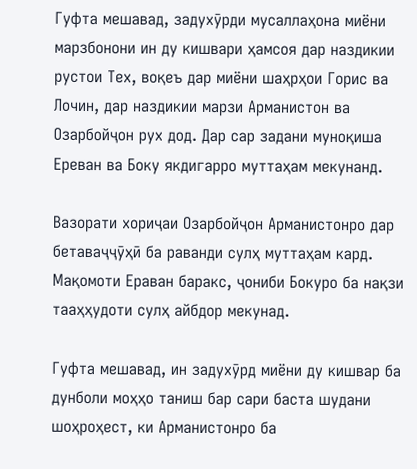Гуфта мешавад, задухӯрди мусаллаҳона миёни марзбонони ин ду кишвари ҳамсоя дар наздикии рустои Тех, воқеъ дар миёни шаҳрҳои Горис ва Лочин, дар наздикии марзи Арманистон ва Озарбойҷон рух дод. Дар сар задани муноқиша Ереван ва Боку якдигарро муттаҳам мекунанд.

Вазорати хориҷаи Озарбойҷон Арманистонро дар бетаваҷҷӯҳӣ ба раванди сулҳ муттаҳам кард. Мақомоти Ераван баракс, ҷониби Бокуро ба нақзи тааҳҳудоти сулҳ айбдор мекунад.

Гуфта мешавад, ин задухӯрд миёни ду кишвар ба дунболи моҳҳо таниш бар сари баста шудани шоҳроҳест, ки Арманистонро ба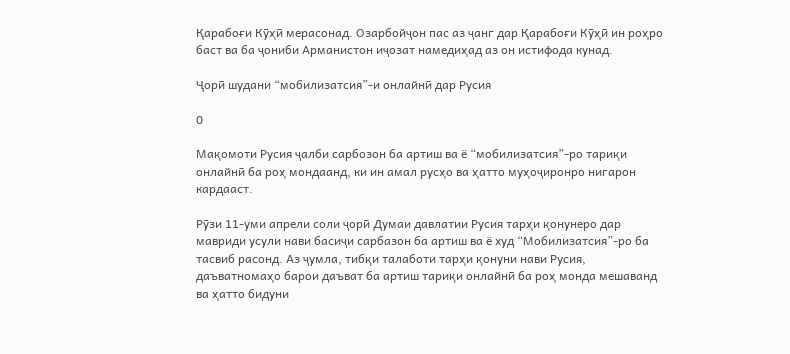Қарабоғи Кӯҳӣ мерасонад. Озарбойҷон пас аз ҷанг дар Қарабоғи Кӯҳӣ ин роҳро баст ва ба ҷониби Арманистон иҷозат намедиҳад аз он истифода кунад.

Ҷорӣ шудани “мобилизатсия”-и онлайнӣ дар Русия

0

Мақомоти Русия ҷалби сарбозон ба артиш ва ё “мобилизатсия”-ро тариқи онлайнӣ ба роҳ мондаанд, ки ин амал русҳо ва ҳатто муҳоҷиронро нигарон кардааст.

Рӯзи 11-уми апрели соли ҷорӣ Думаи давлатии Русия тарҳи қонунеро дар мавриди усули нави басиҷи сарбазон ба артиш ва ё худ “Мобилизатсия”-ро ба тасвиб расонд. Аз ҷумла, тибқи талаботи тарҳи қонуни нави Русия, даъватномаҳо барои даъват ба артиш тариқи онлайнӣ ба роҳ монда мешаванд ва ҳатто бидуни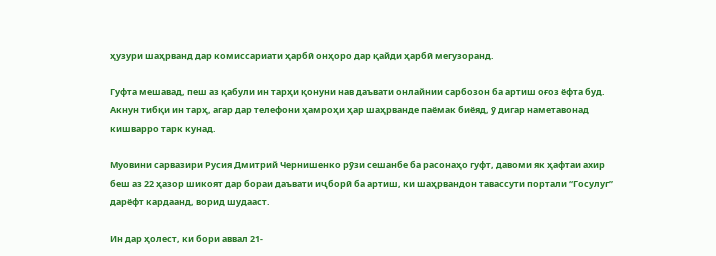ҳузури шаҳрванд дар комиссариати ҳарбӣ онҳоро дар қайди ҳарбӣ мегузоранд.

Гуфта мешавад, пеш аз қабули ин тарҳи қонуни нав даъвати онлайнии сарбозон ба артиш оғоз ёфта буд. Акнун тибқи ин тарҳ, агар дар телефони ҳамроҳи ҳар шаҳрванде паёмак биёяд, ӯ дигар наметавонад кишварро тарк кунад.

Муовини сарвазири Русия Дмитрий Чернишенко рӯзи сешанбе ба расонаҳо гуфт, давоми як ҳафтаи ахир беш аз 22 ҳазор шикоят дар бораи даъвати иҷборӣ ба артиш, ки шаҳрвандон тавассути портали “Госулуг” дарёфт кардаанд, ворид шудааст.

Ин дар ҳолест, ки бори аввал 21-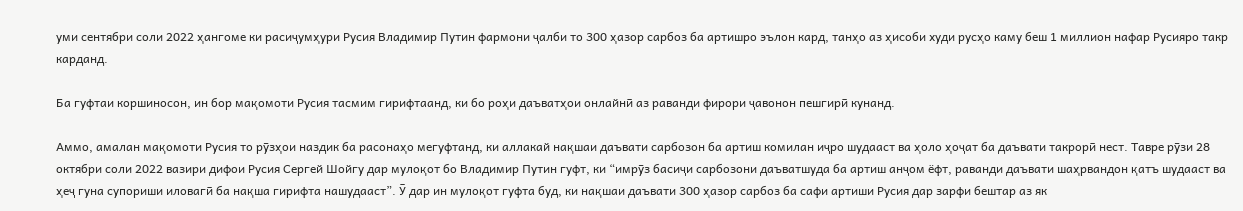уми сентябри соли 2022 ҳангоме ки расиҷумҳури Русия Владимир Путин фармони ҷалби то 300 ҳазор сарбоз ба артишро эълон кард, танҳо аз ҳисоби худи русҳо каму беш 1 миллион нафар Русияро такр карданд.

Ба гуфтаи коршиносон, ин бор мақомоти Русия тасмим гирифтаанд, ки бо роҳи даъватҳои онлайнӣ аз раванди фирори ҷавонон пешгирӣ кунанд.

Аммо, амалан мақомоти Русия то рӯзҳои наздик ба расонаҳо мегуфтанд, ки аллакай нақшаи даъвати сарбозон ба артиш комилан иҷро шудааст ва ҳоло ҳоҷат ба даъвати такрорӣ нест. Тавре рӯзи 28 октябри соли 2022 вазири дифои Русия Сергей Шойгу дар мулоқот бо Владимир Путин гуфт, ки “имрӯз басиҷи сарбозони даъватшуда ба артиш анҷом ёфт, раванди даъвати шаҳрвандон қатъ шудааст ва ҳеҷ гуна супориши иловагӣ ба нақша гирифта нашудааст”. Ӯ дар ин мулоқот гуфта буд, ки нақшаи даъвати 300 ҳазор сарбоз ба сафи артиши Русия дар зарфи бештар аз як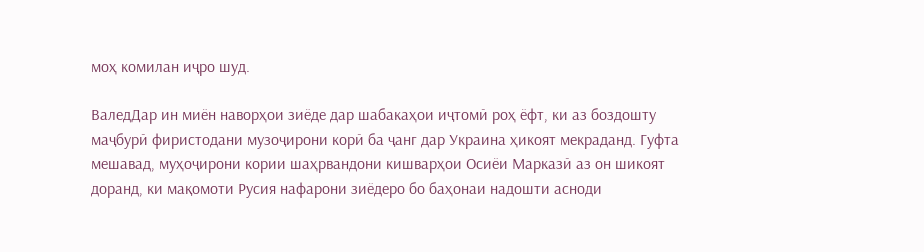моҳ комилан иҷро шуд.

ВаледДар ин миён наворҳои зиёде дар шабакаҳои иҷтомӣ роҳ ёфт, ки аз боздошту маҷбурӣ фиристодани музоҷирони корӣ ба ҷанг дар Украина ҳикоят мекраданд. Гуфта мешавад, муҳоҷирони кории шаҳрвандони кишварҳои Осиёи Марказӣ аз он шикоят доранд, ки мақомоти Русия нафарони зиёдеро бо баҳонаи надошти асноди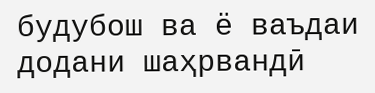будубош ва ё ваъдаи додани шаҳрвандӣ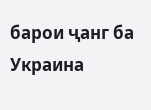барои ҷанг ба Украина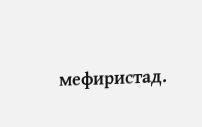мефиристад.